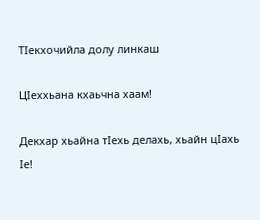ТIекхочийла долу линкаш

ЦIеххьана кхаьчна хаам!

Декхар хьайна тIехь делахь, хьайн цIахь Iе!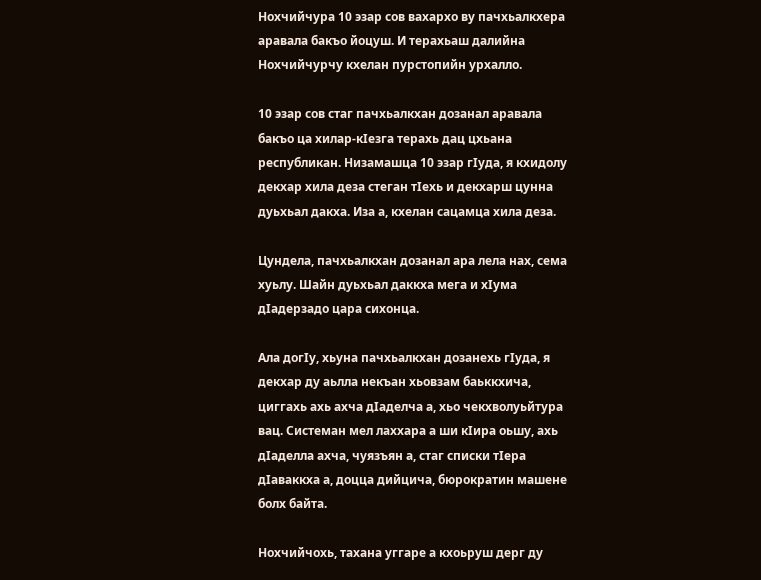Нохчийчура 10 эзар сов вахархо ву пачхьалкхера аравала бакъо йоцуш. И терахьаш далийна Нохчийчурчу кхелан пурстопийн урхалло.

10 эзар сов стаг пачхьалкхан дозанал аравала бакъо ца хилар-кIезга терахь дац цхьана республикан. Низамашца 10 эзар гIуда, я кхидолу декхар хила деза стеган тIехь и декхарш цунна дуьхьал дакха. Иза а, кхелан сацамца хила деза.

Цундела, пачхьалкхан дозанал ара лела нах, сема хуьлу. Шайн дуьхьал даккха мега и хIума дIадерзадо цара сихонца.

Ала догIу, хьуна пачхьалкхан дозанехь гIуда, я декхар ду аьлла некъан хьовзам баьккхича, циггахь ахь ахча дIаделча а, хьо чекхволуьйтура вац. Системан мел лаххара а ши кIира оьшу, ахь дIаделла ахча, чуязъян а, стаг списки тIера дIаваккха а, доцца дийцича, бюрократин машене болх байта.

Нохчийчохь, тахана уггаре а кхоьруш дерг ду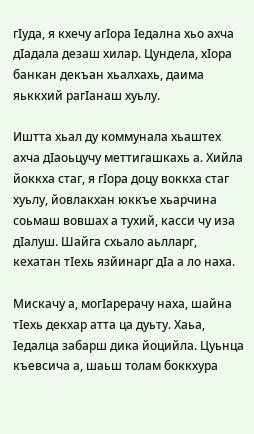гIуда, я кхечу агIора Iедална хьо ахча дIадала дезаш хилар. Цундела, хIора банкан декъан хьалхахь, даима яьккхий рагIанаш хуьлу.

Иштта хьал ду коммунала хьаштех ахча дIаоьцучу меттигашкахь а. Хийла йоккха стаг, я гIора доцу воккха стаг хуьлу, йовлакхан юккъе хьарчина соьмаш вовшах а тухий, касси чу иза дIалуш. Шайга схьало аьлларг, кехатан тIехь язйинарг дIа а ло наха.

Мискачу а, могIарерачу наха, шайна тIехь декхар атта ца дуьту. Хаьа, Iедалца забарш дика йоцийла. Цуьнца къевсича а, шаьш толам боккхура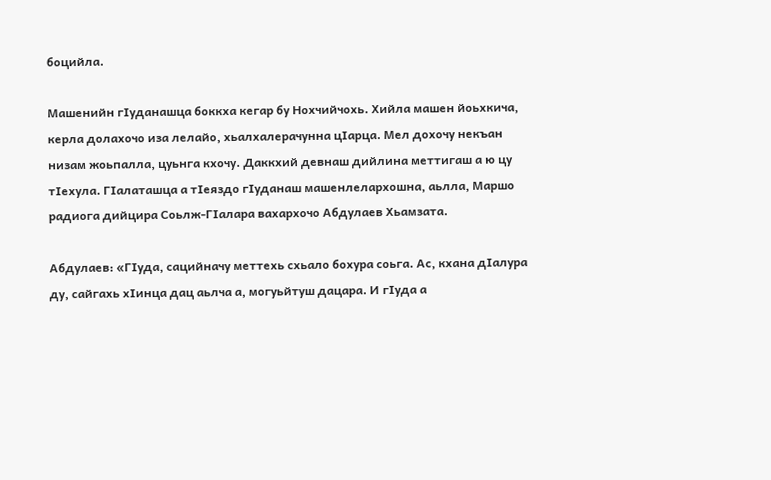боцийла.

Машенийн гIуданашца боккха кегар бу Нохчийчохь. Хийла машен йоьхкича, керла долахочо иза лелайо, хьалхалерачунна цIарца. Мел дохочу некъан низам жоьпалла, цуьнга кхочу. Даккхий девнаш дийлина меттигаш а ю цу тIехула. ГIалаташца а тIеяздо гIуданаш машенлелархошна, аьлла, Маршо радиога дийцира Соьлж-ГIалара вахархочо Абдулаев Хьамзата.

Абдулаев: «ГIуда, сацийначу меттехь схьало бохура соьга. Ас, кхана дIалура ду, сайгахь хIинца дац аьлча а, могуьйтуш дацара. И гIуда а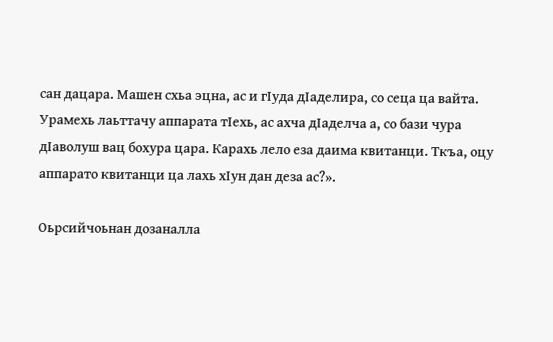сан дацара. Машен схьа эцна, ас и гIуда дIаделира, со сеца ца вайта. Урамехь лаьттачу аппарата тIехь, ас ахча дIаделча а, со бази чура дIаволуш вац бохура цара. Карахь лело еза даима квитанци. Ткъа, оцу аппарато квитанци ца лахь хIун дан деза ас?».

Оьрсийчоьнан дозаналла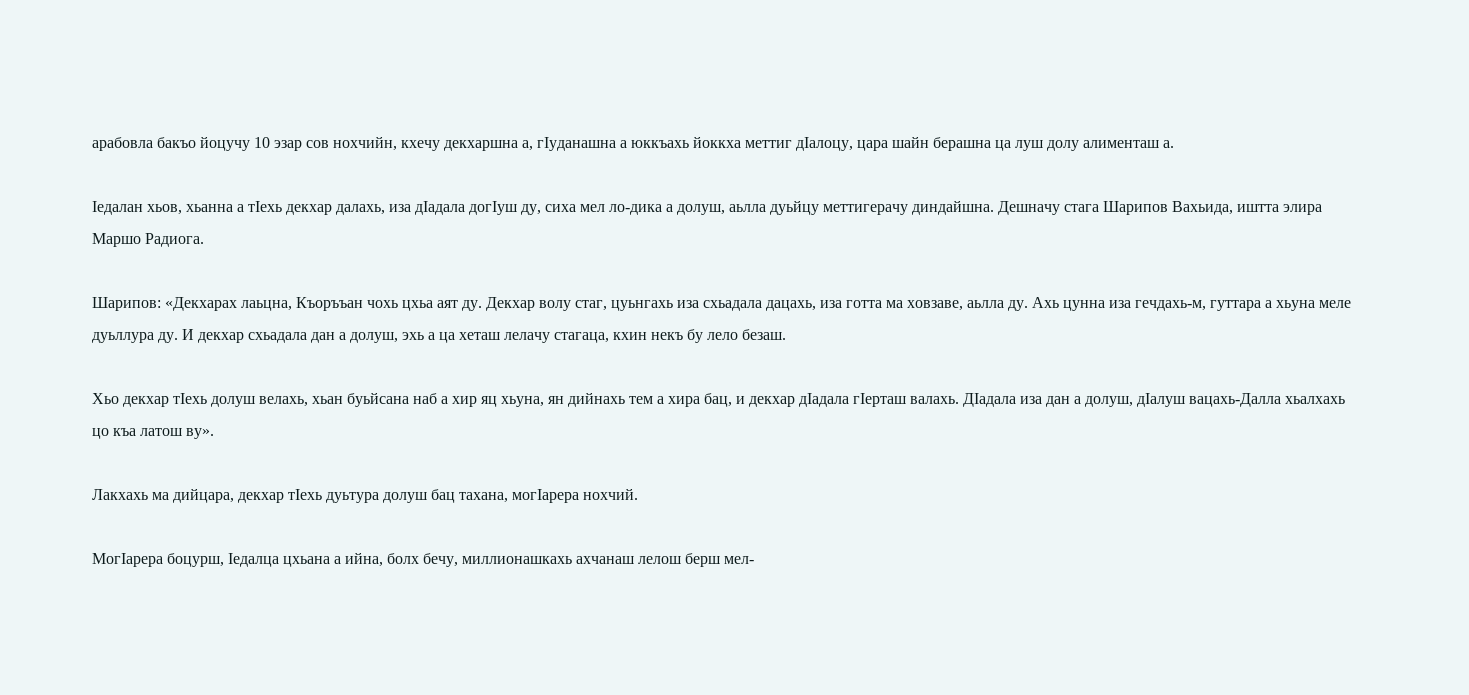арабовла бакъо йоцучу 10 эзар сов нохчийн, кхечу декхаршна а, гIуданашна а юккъахь йоккха меттиг дIалоцу, цара шайн берашна ца луш долу алименташ а.

Iедалан хьов, хьанна а тIехь декхар далахь, иза дIадала догIуш ду, сиха мел ло-дика а долуш, аьлла дуьйцу меттигерачу диндайшна. Дешначу стага Шарипов Вахьида, иштта элира Маршо Радиога.

Шарипов: «Декхарах лаьцна, Къоръъан чохь цхьа аят ду. Декхар волу стаг, цуьнгахь иза схьадала дацахь, иза готта ма ховзаве, аьлла ду. Ахь цунна иза гечдахь-м, гуттара а хьуна меле дуьллура ду. И декхар схьадала дан а долуш, эхь а ца хеташ лелачу стагаца, кхин некъ бу лело безаш.

Хьо декхар тIехь долуш велахь, хьан буьйсана наб а хир яц хьуна, ян дийнахь тем а хира бац, и декхар дIадала гIерташ валахь. ДIадала иза дан а долуш, дIалуш вацахь-Далла хьалхахь цо къа латош ву».

Лакхахь ма дийцара, декхар тIехь дуьтура долуш бац тахана, могIарера нохчий.

МогIарера боцурш, Iедалца цхьана а ийна, болх бечу, миллионашкахь ахчанаш лелош берш мел-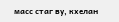масс стаг ву, кхелан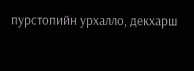пурстопийн урхалло, декхарш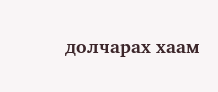долчарах хаам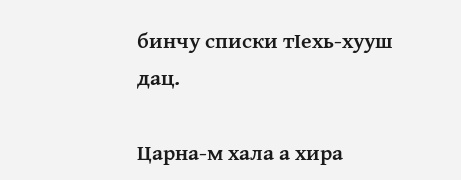бинчу списки тIехь-хууш дац.

Царна-м хала а хира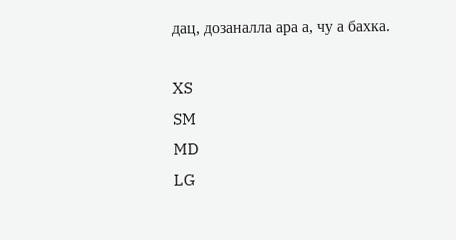дац, дозаналла ара а, чу а бахка.

XS
SM
MD
LG